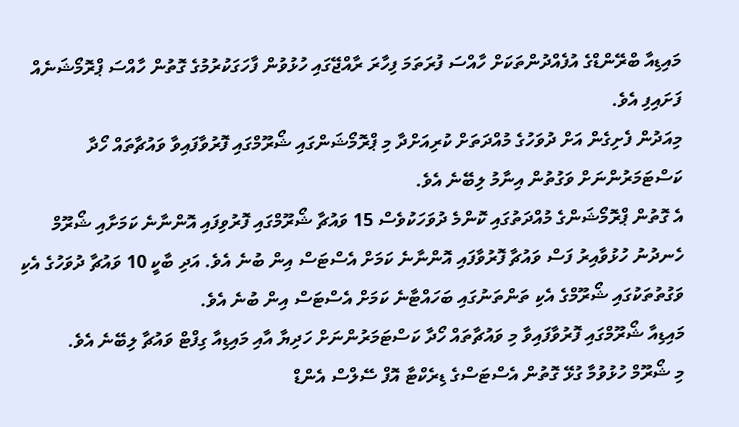މައިޑިއާ ބްރޭންޑްގެ އުފެއްދުންތަކަށް ހާއްސަ ފުރަތަމަ ފިހާރަ ރާއްޖޭގައި ހުޅުވުން ފާހަގަކުރުމުގެ ގޮތުން ހާއްސަ ޕްރޮމޯޝަނެއް ފަށައިފި އެވެ.
މިއަދުން ފެށިގެން އަށް ދުވަހުގެ މުއްދަތަށް ކުރިއަށްދާ މި ޕްރޮމޯޝަންގައި ޝޯރޫމްގައި ފޮރުވާފައިވާ ވައުޗާތައް ހޯދާ ކަސްޓަމަރުންނަށް ވަގުތުން އިނާމު ލިބޭނެ އެވެ.
އެ ގޮތުން ޕްރޮމޯޝަންގެ މުއްދަތުގައި ކޮންމެ ދުވަހަކުވެސް 15 ވައުޗާ ޝޯރޫމްގައި ފޮރުވިފައި އޮންނާނެ ކަމަށާއި ޝޯރޫމް ހެނދުނު ހުޅުވާއިރު ފަސް ވައުޗާ ފޮރުވާފައި އޮންނާނެ ކަމަށް އެސްޓަސް އިން ބުނެ އެވެ. އަދި ބާކީ 10 ވައުޗާ ދުވަހުގެ އެކި ވަގުތުތަކުގައި ޝޯރޫމްގެ އެކި ތަންތަނުގައި ބަހައްޓާނެ ކަމަށް އެސްޓަސް އިން ބުނެ އެވެ.
މައިޑިއާ ޝޯރޫމްގައި ފޮރުވާފައިވާ މި ވައުޗާތައް ހޯދާ ކަސްޓަމަރުންނަށް ހަދިޔާ އާއި މައިޑިއާ ގިފްޓް ވައުޗާ ލިބޭނެ އެވެ.
މި ޝޯރޫމް ހުޅުވުމާ ގުޅޭ ގޮތުން އެސްޓަސްގެ ޑިރެކްޓާ އޮފް ސޭލްސް އެންޑް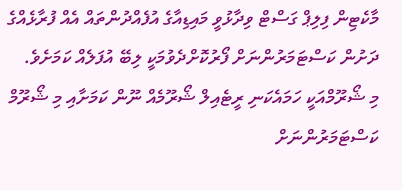މާކެޓިން ފިލިޕް ގަސްޓް ވިދާޅުވީ މައިޑިއާގެ އުފެއްދުންތައް އެއް ފުރާޅެއްގެ ދަށުން ކަސްޓަމަރުންނަށް ފޯރުކޮށްދެވުމަކީ ލިބޭ އުފަލެއް ކަމަށެވެ.
މި ޝޯރޫމްއަކީ ހަމައެކަނި ރީޓެއިލް ޝޯރޫމެއް ނޫން ކަމަށާއި މި ޝޯރޫމް ކަސްޓަމަރުންނަށް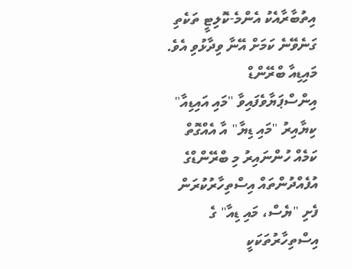އިތުބާރާއެކު އެންމެ-ކޮލިޓީ ތަކެތި ގަނެވޭނެ ކަމަށް އޭނާ ވިދާޅުވި އެވެ.
މައިޑިއާ ބްރޭންޑް އިންސްޕަޔާވެފައިވާ "މައި އައިޑިއާ" ކިޔާއިރު "މައި ޑިޔާ" އާ އެއްގޮތް ކަމެއް ހުންނައިރު މި ބްރޭންޑްގެ އުފެއްދުންތައް އިސްތިހާރުކުރަން ފެށި "ޔެސް، މައި ޑިއާ" ގެ އިސްތިހާރުތަކަކީ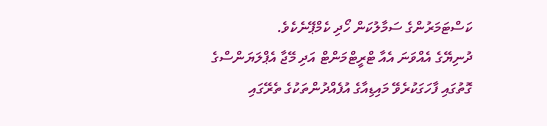ކަސްޓަމަރުންގެ ސަމާލުކަން ހޯދި ކެމްޕޭނެކެވެ.
ދުނިޔޭގެ އެއްވަނަ އެއާ ޓްރީޓްމަންޓް އަދި މޭޖާ އެޕްލަޔަންސްގެ ގޮތުގައި ފާހަގަކުރެވޭ މައިޑިއާގެ އުފެއްދުންތަކުގެ ތެރޭގައި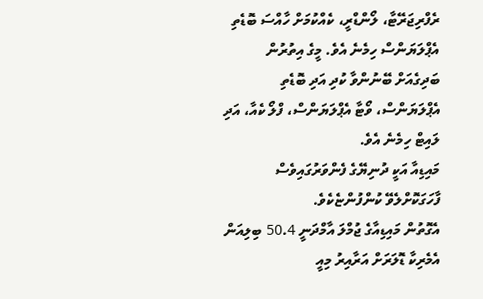ރެފްރިޖަރޭޓާ، ލޯންޑްރީ، ކެއްކުމަށް ހާއްސަ ބޮޑެތި އެޕްލަޔަންސް ހިމެނެ އެވެ. މީގެ އިތުރުން ބަދިގެއަށް ބޭނުންވާ ކުދި އަދި ބޮޑެތި އެޕްލަޔަންސް، ވޯޓާ އެޕްލަޔަންސް، ފްލޯ ކެއާ، އަދި ލައިޓް ހިމެނެ އެވެ.
މައިޑިއާ އަކީ ދުނިޔޭގެ ފެންވަރުގައިވެސް ފާހަގަކޮށްލެވޭ ކުންފުންޏެކެވެ.
އެގޮތުން މައިޑިއާގެ ޖުމްލަ އާމްދަނީ 50.4 ބިލިއަން އެމެރިކާ ޑޮލަރަށް އަރާއިރު މިއީ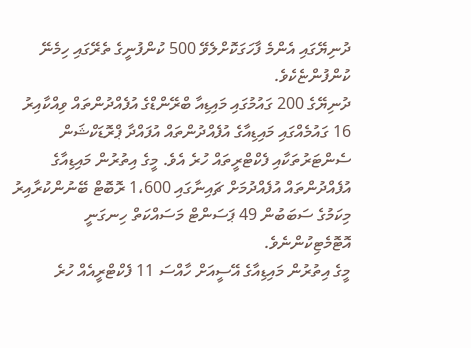ދުނިޔޭގައި އެންމެ ފާހަގަކޮށްލެވޭ 500 ކުންފުނީގެ ތެރޭގައި ހިމެނޭ ކުންފުންޏެކެވެ.
ދުނިޔޭގެ 200 ގައުމުގައި މައިޑިއާ ބްރޭންޑްގެ އުފެއްދުންތައް ވިއްކާއިރު 16 ގައުމެއްގައި މައިޑިއާގެ އުފެއްދުންތައް އުފައްދާ ޕްރޮޑަކްޝަން ސެންޓަރުތަކާއި ފެކްޓްރީތައް ހުރެ އެވެ. މީގެ އިތުރުން މައިޑިއާގެ އުފެއްދުންތައް އުފެއްދުމަށް ޗައިނާގައި 1،600 ރޮބޮޓް ބޭނުންކުރާއިރު މިކަމުގެ ސަބަބުން 49 ޕަސަންޓް މަސައްކަތް ހިނގަނީ އޮޓޮމެޓިކުންނެވެ.
މީގެ އިތުރުން މައިޑިއާގެ އޭސީއަށް ހާއްސަ 11 ފެކްޓްރީއެއް ހުރެ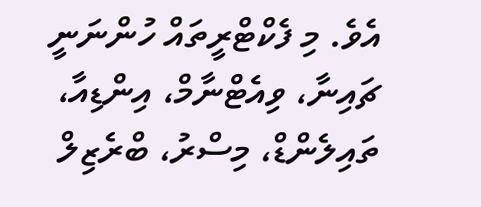އެވެ. މި ފެކްޓްރީތައް ހުންނަނީ ޗައިނާ، ވިއެޓްނާމް، އިންޑިއާ، ތައިލެންޑް، މިސްރު، ބްރެޒިލް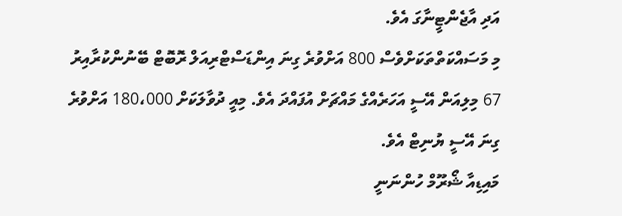އަދި އާޖެންޓީނާގަ އެވެ.
މި މަސައްކަތްތަކަށްވެސް 800 އަށްވުރެ ގިނަ އިންޑަސްޓްރިއަލް ރޮބޮޓް ބޭނުންކުރާއިރު 67 މިލިއަން އޭސީ އަހަރެއްގެ މައްޗަށް އުފައްދަ އެވެ. މިއީ ދުވާލަކަށް 180،000 އަށްވުރެ ގިނަ އޭސީ ޔުނިޓް އެވެ.
މައިޑިއާ ޝޯރޫމް ހުންނަނީ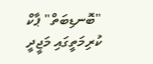"ބޮނޑިބަތް" ޕާކް ކުރިމަތީގައި މަޖީދީ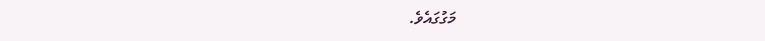މަގުގައެވެ.